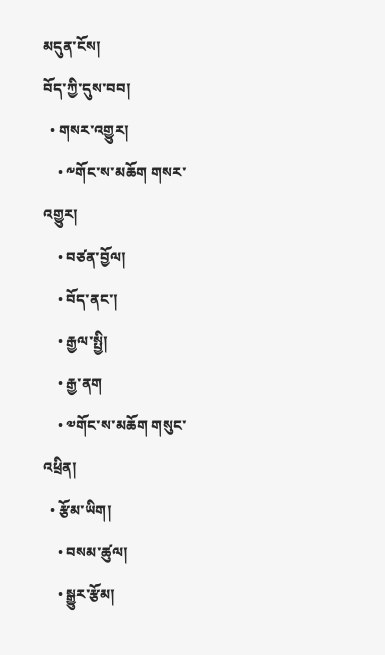མདུན་ངོས།
བོད་ཀྱི་དུས་བབ།
  • གསར་འགྱུར།
    • ༸གོང་ས་མཆོག གསར་འགྱུར།
    • བཙན་བྱོལ།
    • བོད་ནང་།
    • རྒྱལ་སྤྱི།
    • རྒྱ་ནག
    • ༧གོང་ས་མཆོག གསུང་འཕྲིན།
  • རྩོམ་ཡིག།
    • བསམ་ཚུལ།
    • སྒྱུར་རྩོམ།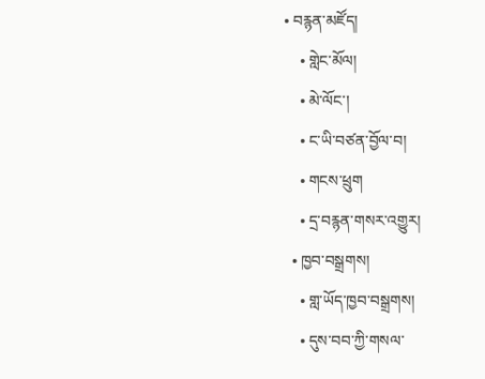• བརྙན་མཛོད།
    • གླེང་མོལ།
    • མེ་ལོང་།
    • ང་ཡི་བཙན་བྱོལ་བ།
    • གངས་ཕྲུག
    • དྲ་བརྙན་གསར་འགྱུར།
  • ཁྱབ་བསྒྲགས།
    • གླ་ཡོད་ཁྱབ་བསྒྲགས།
    • དུས་བབ་ཀྱི་གསལ་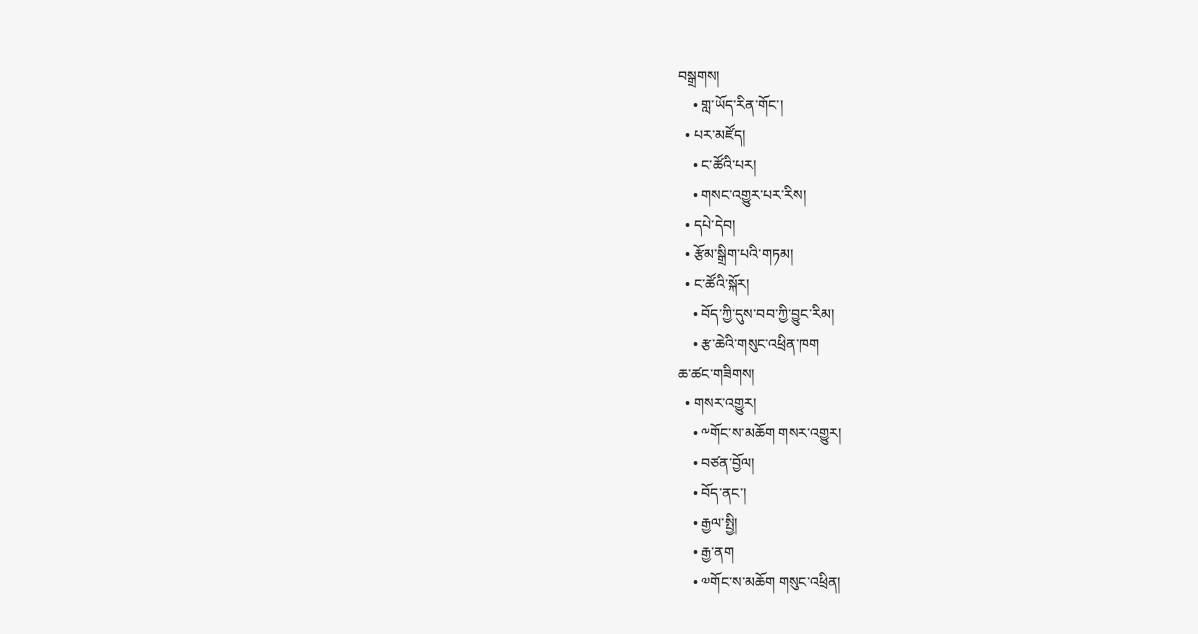བསྒྲགས།
    • གླ་ཡོད་རིན་གོང་།
  • པར་མཛོད།
    • ང་ཚོའི་པར།
    • གསང་འགྱུར་པར་རིས།
  • དཔེ་དེབ།
  • རྩོམ་སྒྲིག་པའི་གཏམ།
  • ང་ཚོའི་སྐོར།
    • བོད་ཀྱི་དུས་བབ་ཀྱི་བྱུང་རིམ།
    • རྩ་ཆེའི་གསུང་འཕྲིན་ཁག
ཆ་ཚང་གཟིགས།
  • གསར་འགྱུར།
    • ༸གོང་ས་མཆོག གསར་འགྱུར།
    • བཙན་བྱོལ།
    • བོད་ནང་།
    • རྒྱལ་སྤྱི།
    • རྒྱ་ནག
    • ༧གོང་ས་མཆོག གསུང་འཕྲིན།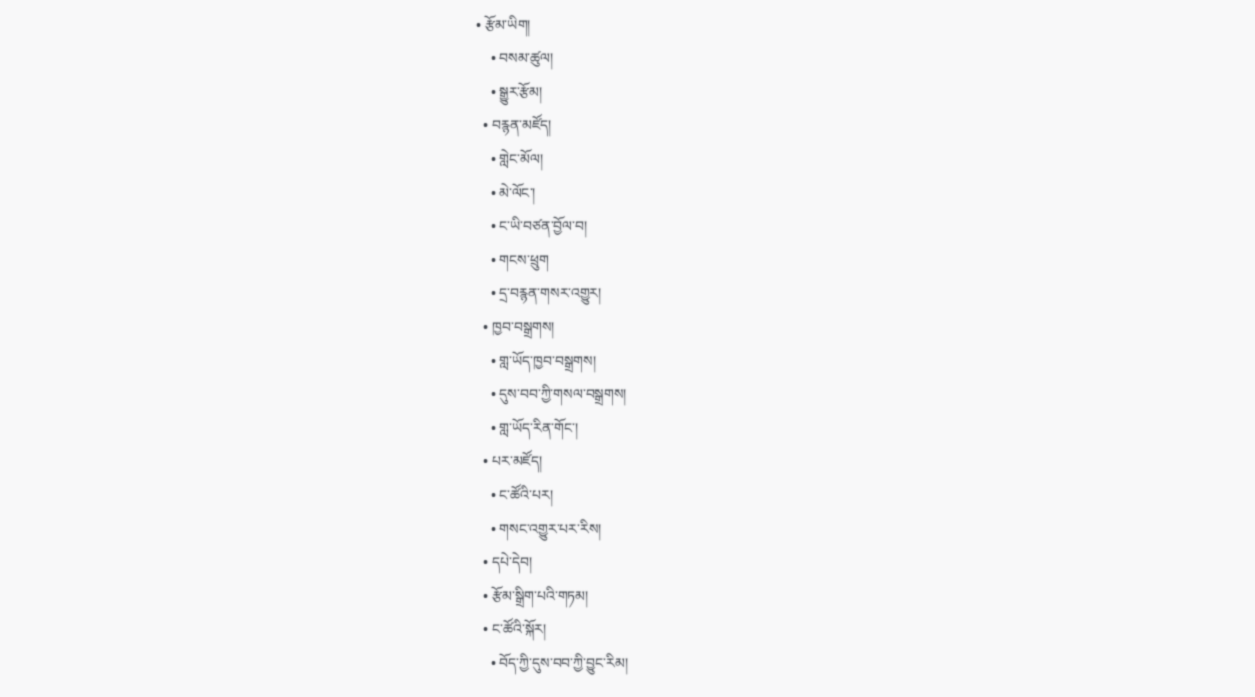• རྩོམ་ཡིག།
    • བསམ་ཚུལ།
    • སྒྱུར་རྩོམ།
  • བརྙན་མཛོད།
    • གླེང་མོལ།
    • མེ་ལོང་།
    • ང་ཡི་བཙན་བྱོལ་བ།
    • གངས་ཕྲུག
    • དྲ་བརྙན་གསར་འགྱུར།
  • ཁྱབ་བསྒྲགས།
    • གླ་ཡོད་ཁྱབ་བསྒྲགས།
    • དུས་བབ་ཀྱི་གསལ་བསྒྲགས།
    • གླ་ཡོད་རིན་གོང་།
  • པར་མཛོད།
    • ང་ཚོའི་པར།
    • གསང་འགྱུར་པར་རིས།
  • དཔེ་དེབ།
  • རྩོམ་སྒྲིག་པའི་གཏམ།
  • ང་ཚོའི་སྐོར།
    • བོད་ཀྱི་དུས་བབ་ཀྱི་བྱུང་རིམ།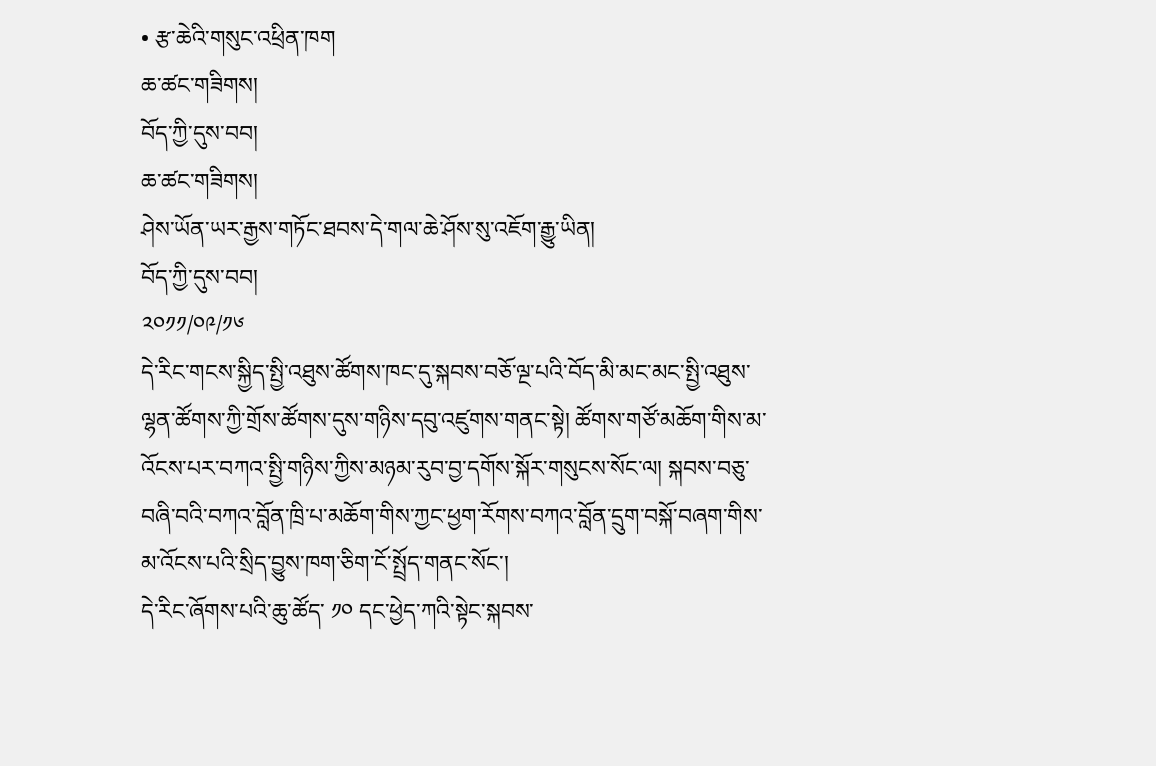• རྩ་ཆེའི་གསུང་འཕྲིན་ཁག
ཆ་ཚང་གཟིགས།
བོད་ཀྱི་དུས་བབ།
ཆ་ཚང་གཟིགས།
ཤེས་ཡོན་ཡར་རྒྱས་གཏོང་ཐབས་དེ་གལ་ཆེ་ཤོས་སུ་འཇོག་རྒྱུ་ཡིན།
བོད་ཀྱི་དུས་བབ།
༢༠༡༡/༠༩/༡༦
དེ་རིང་གངས་སྐྱིད་སྤྱི་འཐུས་ཚོགས་ཁང་དུ་སྐབས་བཅོ་ལྔ་པའི་བོད་མི་མང་མང་སྤྱི་འཐུས་ལྷན་ཚོགས་ཀྱི་གྲོས་ཚོགས་དུས་གཉིས་དབུ་འཛུགས་གནང་སྟེ། ཚོགས་གཙོ་མཆོག་གིས་མ་འོངས་པར་བཀའ་སྤྱི་གཉིས་ཀྱིས་མཉམ་རུབ་བྱ་དགོས་སྐོར་གསུངས་སོང་ལ། སྐབས་བཅུ་བཞི་བའི་བཀའ་བློན་ཁྲི་པ་མཆོག་གིས་ཀྱང་ཕྱག་རོགས་བཀའ་བློན་དྲུག་བསྐོ་བཞག་གིས་མ་འོངས་པའི་སྲིད་བྱུས་ཁག་ཅིག་ངོ་སྤྲོད་གནང་སོང་།
དེ་རིང་ཞོགས་པའི་ཆུ་ཚོད་ ༡༠ དང་ཕྱེད་ཀའི་སྟེང་སྐབས་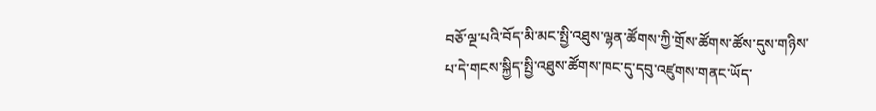བཅོ་ལྔ་པའི་བོད་མི་མང་སྤྱི་འཐུས་ལྷན་ཚོགས་ཀྱི་གྲོས་ཚོགས་ཚོས་དུས་གཉིས་པ་དེ་གངས་སྐྱིད་སྤྱི་འཐུས་ཚོགས་ཁང་དུ་དབུ་འཛུགས་གནང་ཡོད་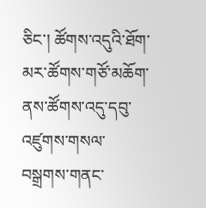ཅིང་། ཚོགས་འདུའི་ཐོག་མར་ཚོགས་གཙོ་མཆོག་ནས་ཚོགས་འདུ་དབུ་འཛུགས་གསལ་བསྒྲགས་གནང་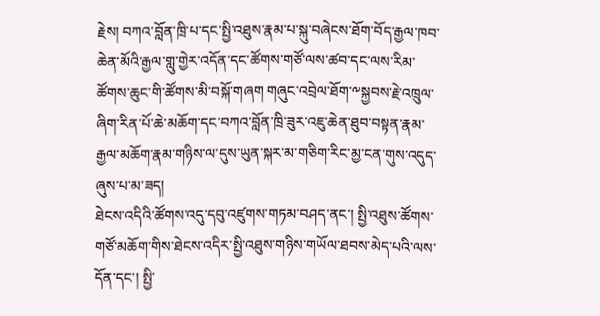རྗེས། བཀའ་བློན་ཁྲི་པ་དང་སྤྱི་འཐུས་རྣམ་པ་སྐུ་བཞེངས་ཐོག་བོད་རྒྱལ་ཁབ་ཆེན་མོའི་རྒྱལ་གླུ་གྱེར་འདོན་དང་ཚོགས་གཙོ་ལས་ཚབ་དང་ལས་རིམ་ཚོགས་ཆུང་གི་ཚོགས་མི་བསྐོ་གཞག གཞུང་འབྲེལ་ཐོག་༸སྐྱབས་རྗེ་འཁྲུལ་ཞིག་རིན་པོ་ཆེ་མཆོག་དང་བཀའ་བློན་ཁྲི་ཟུར་འཇུ་ཆེན་ཐུབ་བསྟན་རྣམ་རྒྱལ་མཆོག་རྣམ་གཉིས་ལ་དུས་ཡུན་སྐར་མ་གཅིག་རིང་མྱ་ངན་གུས་འདུད་ཞུས་པ་མ་ཟད།
ཐེངས་འདིའི་ཚོགས་འདུ་དབུ་འཛུགས་གཏམ་བཤད་ནང་། སྤྱི་འཐུས་ཚོགས་གཙོ་མཆོག་གིས་ཐེངས་འདིར་སྤྱི་འཐུས་གཉིས་གཡོལ་ཐབས་མེད་པའི་ལས་དོན་དང་། སྤྱི་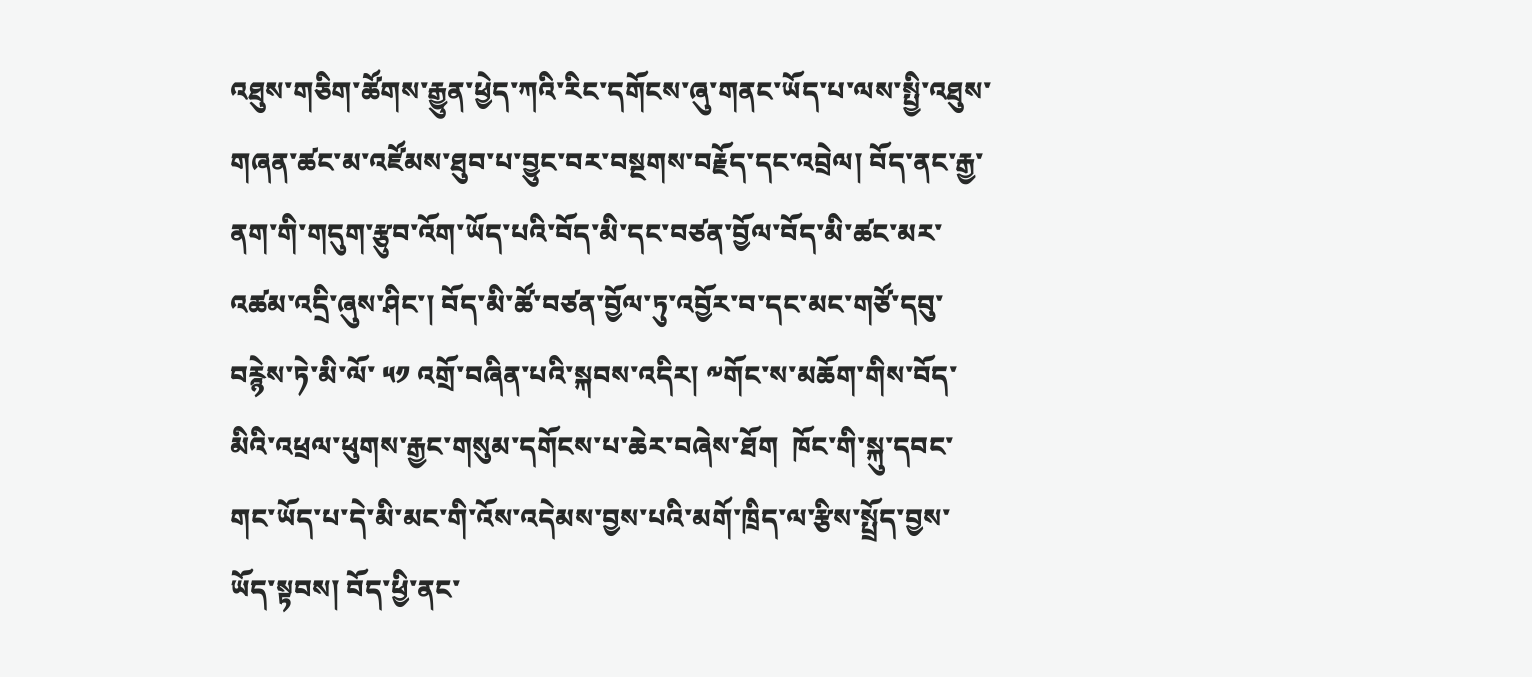འཐུས་གཅིག་ཚོགས་རྒྱུན་ཕྱེད་ཀའི་རིང་དགོངས་ཞུ་གནང་ཡོད་པ་ལས་སྤྱི་འཐུས་གཞན་ཚང་མ་འཛོམས་ཐུབ་པ་བྱུང་བར་བསྔགས་བརྗོད་དང་འབྲེལ། བོད་ནང་རྒྱ་ནག་གི་གདུག་རྩུབ་འོག་ཡོད་པའི་བོད་མི་དང་བཙན་བྱོལ་བོད་མི་ཚང་མར་འཚམ་འདྲི་ཞུས་ཤིང་། བོད་མི་ཚོ་བཙན་བྱོལ་ཏུ་འབྱོར་བ་དང་མང་གཙོ་དབུ་བརྙེས་ཏེ་མི་ལོ་ ༥༡ འགྲོ་བཞིན་པའི་སྐབས་འདིར། ༸གོང་ས་མཆོག་གིས་བོད་མིའི་འཕྲལ་ཕུགས་རྒྱང་གསུམ་དགོངས་པ་ཆེར་བཞེས་ཐོག  ཁོང་གི་སྐུ་དབང་གང་ཡོད་པ་དེ་མི་མང་གི་འོས་འདེམས་བྱས་པའི་མགོ་ཁྲིད་ལ་རྩིས་སྤྲོད་བྱས་ཡོད་སྟབས། བོད་ཕྱི་ནང་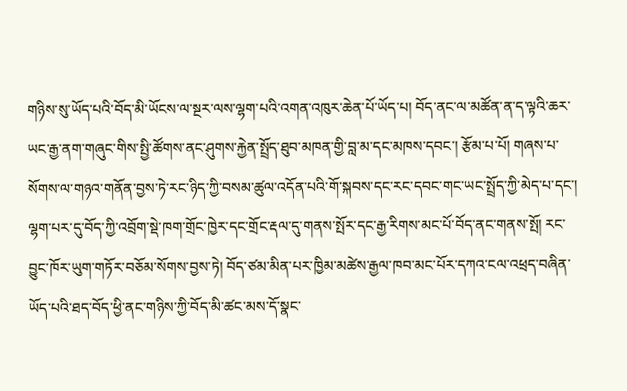གཉིས་སུ་ཡོད་པའི་བོད་མི་ཡོངས་ལ་སྔར་ལས་ལྷག་པའི་འགན་འཁུར་ཆེན་པོ་ཡོད་པ། བོད་ནང་ལ་མཚོན་ན་ད་ལྟའི་ཆར་ཡང་རྒྱ་ནག་གཞུང་གིས་སྤྱི་ཚོགས་ནང་ཤུགས་རྐྱེན་སྤྲོད་ཐུབ་མཁན་གྱི་བླ་མ་དང་མཁས་དབང་། རྩོམ་པ་པོ། གཞས་པ་སོགས་ལ་གཉའ་གནོན་བྱས་ཏེ་རང་ཉིད་ཀྱི་བསམ་ཚུལ་འདོན་པའི་གོ་སྐབས་དང་རང་དབང་གང་ཡང་སྤྲོད་ཀྱི་མེད་པ་དང་། ལྷག་པར་དུ་བོད་ཀྱི་འབྲོག་སྡེ་ཁག་གྲོང་ཁྱེར་དང་གྲོང་རྡལ་དུ་གནས་སྤོར་དང་རྒྱ་རིགས་མང་པོ་བོད་ནང་གནས་སྤོ། རང་བྱུང་ཁོར་ཡུག་གཏོར་བཅོམ་སོགས་བྱས་ཏེ། བོད་ཙམ་མིན་པར་ཁྱིམ་མཚེས་རྒྱལ་ཁབ་མང་པོར་དཀའ་ངལ་འཕྲད་བཞིན་ཡོད་པའི་ཐད་བོད་ཕྱི་ནང་གཉིས་ཀྱི་བོད་མི་ཚང་མས་དོ་སྣང་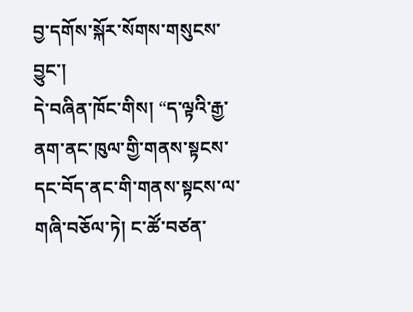བྱ་དགོས་སྐོར་སོགས་གསུངས་བྱུང་།
དེ་བཞིན་ཁོང་གིས། “ད་ལྟའི་རྒྱ་ནག་ནང་ཁུལ་གྱི་གནས་སྟངས་དང་བོད་ནང་གི་གནས་སྟངས་ལ་གཞི་བཅོལ་ཏེ། ང་ཚོ་བཙན་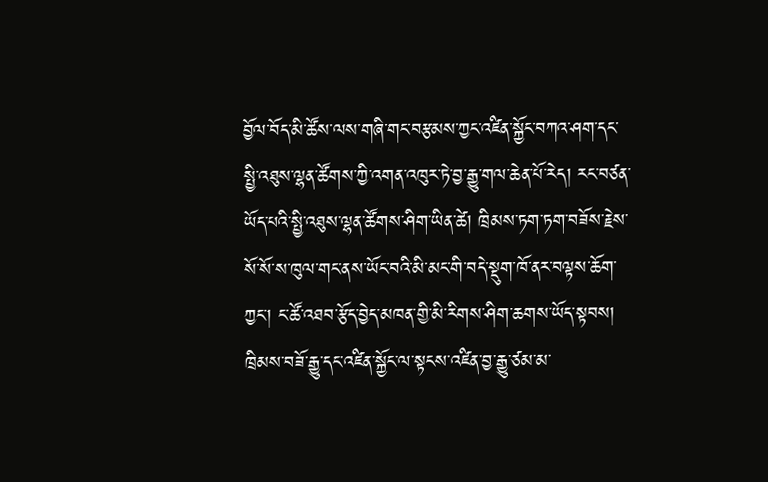བྱོལ་བོད་མི་ཚོས་ལས་གཞི་གང་བརྩམས་ཀྱང་འཛིན་སྐྱོང་བཀའ་ཤག་དང་སྤྱི་འཐུས་ལྷན་ཚོགས་ཀྱི་འགན་འཁུར་ཏེ་བྱ་རྒྱུ་གལ་ཆེན་པོ་རེད། རང་བཙན་ཡོད་པའི་སྤྱི་འཐུས་ལྷན་ཚོགས་ཤིག་ཡིན་ཚེ། ཁྲིམས་ཏག་ཏག་བཟོས་རྗེས་སོ་སོ་ས་ཁུལ་གང་ནས་ཡོང་བའི་མི་མང་གི་བདེ་སྡུག་ཁོ་ནར་བལྟས་ཆོག་ཀྱང་། ང་ཚོ་འཐབ་རྩོད་བྱེད་མཁན་གྱི་མི་རིགས་ཤིག་ཆགས་ཡོད་སྟབས། ཁྲིམས་བཟོ་རྒྱུ་དང་འཛིན་སྐྱོང་ལ་སྟངས་འཛིན་བྱ་རྒྱུ་ཙམ་མ་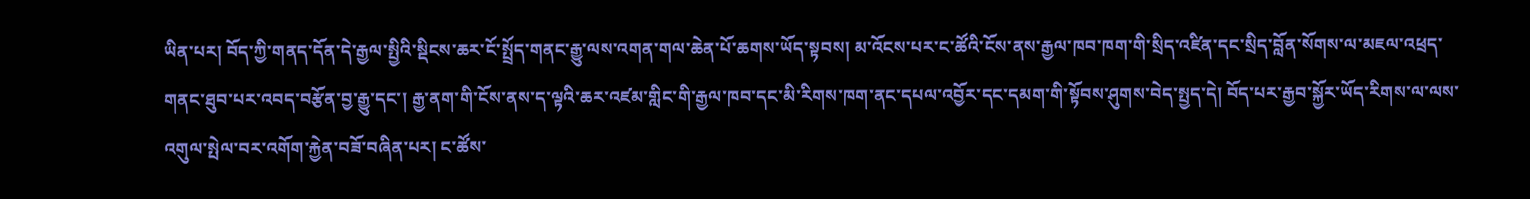ཡིན་པར། བོད་ཀྱི་གནད་དོན་དེ་རྒྱལ་སྤྱིའི་སྡིངས་ཆར་ངོ་སྤྲོད་གནང་རྒྱུ་ལས་འགན་གལ་ཆེན་པོ་ཆགས་ཡོད་སྟབས། མ་འོངས་པར་ང་ཚོའི་ངོས་ནས་རྒྱལ་ཁབ་ཁག་གི་སྲིད་འཛིན་དང་སྲིད་བློན་སོགས་ལ་མཇལ་འཕྲད་གནང་ཐུབ་པར་འབད་བརྩོན་བྱ་རྒྱུ་དང་། རྒྱ་ནག་གི་ངོས་ནས་ད་ལྟའི་ཆར་འཛམ་གླིང་གི་རྒྱལ་ཁབ་དང་མི་རིགས་ཁག་ནང་དཔལ་འབྱོར་དང་དམག་གི་སྟོབས་ཤུགས་བེད་སྤྱད་དེ། བོད་པར་རྒྱབ་སྐྱོར་ཡོད་རིགས་ལ་ལས་འགུལ་སྤེལ་བར་འགོག་རྐྱེན་བཟོ་བཞིན་པར། ང་ཚོས་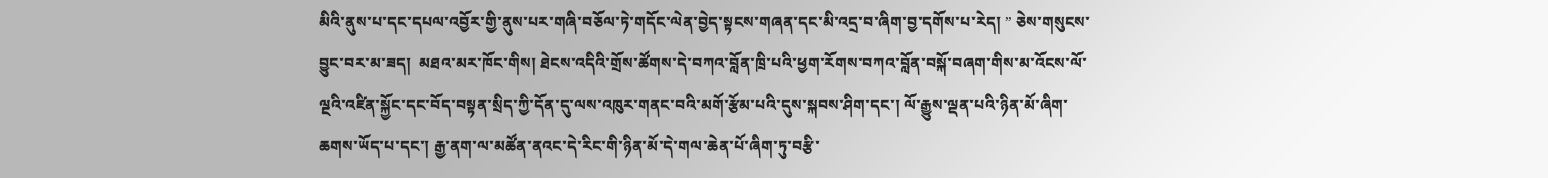མིའི་ནུས་པ་དང་དཔལ་འབྱོར་གྱི་ནུས་པར་གཞི་བཅོལ་ཏེ་གདོང་ལེན་བྱེད་སྟངས་གཞན་དང་མི་འདྲ་བ་ཞིག་བྱ་དགོས་པ་རེད། ” ཅེས་གསུངས་བྱུང་བར་མ་ཟད།  མཐའ་མར་ཁོང་གིས། ཐེངས་འདིའི་གྲོས་ཚོགས་དེ་བཀའ་བློན་ཁྲི་པའི་ཕྱག་རོགས་བཀའ་བློན་བསྐོ་བཞག་གིས་མ་འོངས་ལོ་ལྔའི་འཛིན་སྐྱོང་དང་བོད་བསྟན་སྲིད་ཀྱི་དོན་དུ་ལས་འཁུར་གནང་བའི་མགོ་རྩོམ་པའི་དུས་སྐབས་ཤིག་དང་། ལོ་རྒྱུས་ལྡན་པའི་ཉིན་མོ་ཞིག་ཆགས་ཡོད་པ་དང་། རྒྱ་ནག་ལ་མཚོན་ནའང་དེ་རིང་གི་ཉིན་མོ་དེ་གལ་ཆེན་པོ་ཞིག་ཏུ་བརྩི་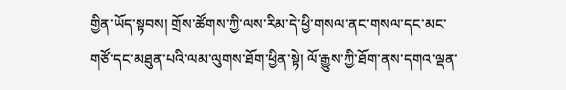གྱིན་ཡོད་སྟབས། གྲོས་ཚོགས་ཀྱི་ལས་རིམ་དེ་ཕྱི་གསལ་ནང་གསལ་དང་མང་གཙོ་དང་མཐུན་པའི་ལམ་ལུགས་ཐོག་ཕྱིན་སྟེ། ལོ་རྒྱུས་ཀྱི་ཐོག་ནས་དགའ་ལྡན་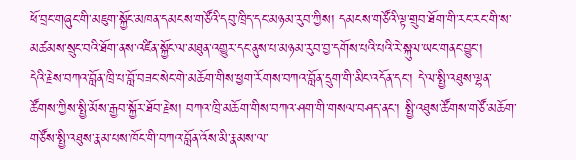ཕོ་བྲང་གཞུང་གི་མཇུག་སྐྱོང་མཁན་དམངས་གཙོའི་དབུ་ཁྲིད་དང་མཉམ་རུབ་ཀྱིས། དམངས་གཙོའི་ལྟ་གྲུབ་ཐོག་གི་རང་རང་གི་ས་མཚམས་སྲུང་བའི་ཐོག་ནས་འཛིན་སྐྱོང་ལ་མཐུན་འགྱུར་དང་ནུས་པ་མཉམ་རུབ་བྱ་དགོས་པའི་པའི་རེ་སྐུལ་ཡང་གནང་བྱུང་།
དེའི་རྗེས་བཀའ་བློན་ཁྲི་པ་བློ་བཟང་སེང་གེ་མཆོག་གིས་ཕྱག་རོགས་བཀའ་བློན་དྲུག་གི་མིང་འདོན་དང་། དེ་ལ་སྤྱི་འཐུས་ལྷན་ཚོགས་ཀྱིས་སྤྱི་མོས་རྒྱབ་སྐྱོར་ཐོབ་རྗེས། བཀའ་ཁྲི་མཆོག་གིས་བཀའ་ཤག་གི་གསལ་བཤད་ནང་། སྤྱི་འཐུས་ཚོགས་གཙོ་མཆོག་གཙོས་སྤྱི་འཐུས་རྣམ་པས་ཁོང་གི་བཀའ་བློན་འོས་མི་རྣམས་ལ་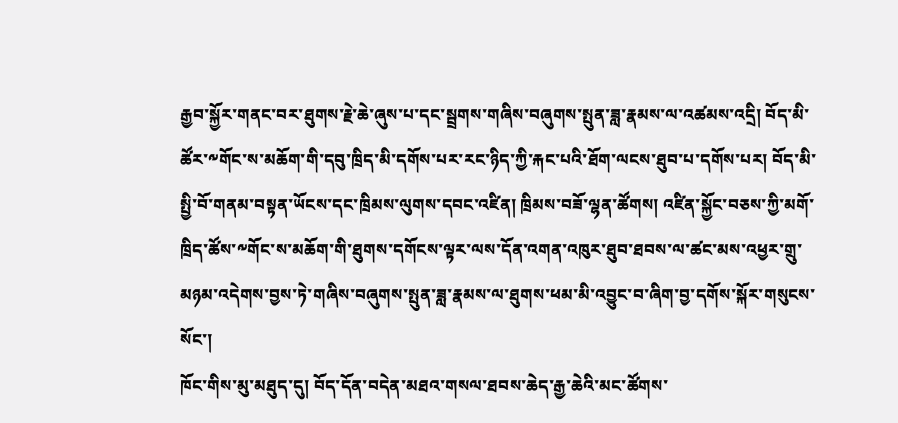རྒྱབ་སྐྱོར་གནང་བར་ཐུགས་རྗེ་ཆེ་ཞུས་པ་དང་སྦྲགས་གཞིས་བཞུགས་སྤུན་ཟླ་རྣམས་ལ་འཚམས་འདྲི། བོད་མི་ཚོར་༸གོང་ས་མཆོག་གི་དབུ་ཁྲིད་མི་དགོས་པར་རང་ཉིད་ཀྱི་རྐང་པའི་ཐོག་ལངས་ཐུབ་པ་དགོས་པར། བོད་མི་སྤྱི་བོ་གནམ་བསྟན་ཡོངས་དང་ཁྲིམས་ལུགས་དབང་འཛིན། ཁྲིམས་བཟོ་ལྷན་ཚོགས། འཛིན་སྐྱོང་བཅས་ཀྱི་མགོ་ཁྲིད་ཚོས་༸གོང་ས་མཆོག་གི་ཐུགས་དགོངས་ལྟར་ལས་དོན་འགན་འཁུར་ཐུབ་ཐབས་ལ་ཚང་མས་འཕྱར་གྲུ་མཉམ་འདེགས་བྱས་ཏེ་གཞིས་བཞུགས་སྤུན་ཟླ་རྣམས་ལ་ཐུགས་ཕམ་མི་འབྱུང་བ་ཞིག་བྱ་དགོས་སྐོར་གསུངས་སོང་།
ཁོང་གིས་མུ་མཐུད་དུ། བོད་དོན་བདེན་མཐའ་གསལ་ཐབས་ཆེད་རྒྱ་ཆེའི་མང་ཚོགས་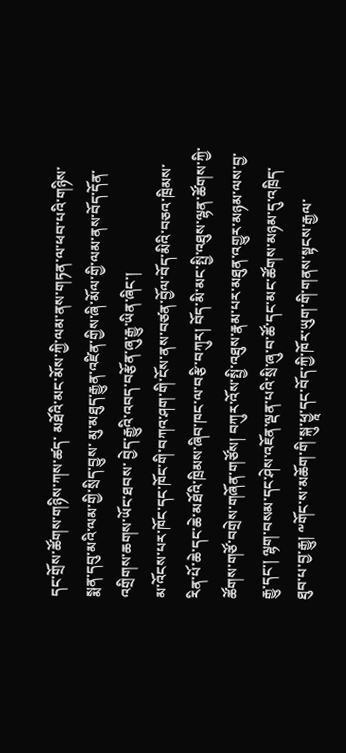དང་གྲོས་ཚོགས་གཉིས་ཀས་ཚད་ མཐོའི་མང་མོས་ཀྱི་ལམ་ནས་གཏན་ལ་ཕབ་པའི་གཉིས་སྨན་དབུ་མའི་ལམ་གྱི་སྲིད་བྱུས་ མུ་མཐུད་རྒྱུན་འཛིན་གྱིས་ཞི་མོལ་གྱི་ལམ་ནས་བོད་དོན་འགྲིགས་ཆགས་ཡོང་ཐབས་ བྱེད་རྒྱུའི་འབད་བརྩོན་ཞུ་རྒྱུ་ཡིན་ཞིང་།
མ་འོངས་པར་ཁོང་དང་ཁོང་གི་བཀའ་ཤག་གི་ངོས་ནས་བཙན་བྱོལ་བོད་མིའི་བཅའ་ཁྲིམས་རིན་པོ་ཆེ་དང་ཆེ་མཐོའི་ཁྲིམས་ཞིབ་ཁང་ལ་བརྩི་བཀུར། བོད་མི་མང་སྤྱི་འཐུས་ལྷན་ཚོགས་ཀྱི་ཚོགས་གཙོ་བགྲེས་གཞོན་གཙོས། བཀུར་འོས་སྤྱི་འཐུས་རྣམ་པར་མཐུན་འགྱུར་མཉམ་ལས་བྱ་རྒྱུ་དང་། ལྷག་བསམ་དང་ཤེས་འཇོན་ལྡན་པའི་སྲི་ཞུ་བ་ཚོ་དང་མང་ཚོགས་མཉམ་དུ་འཁྲིད་ཐུབ་པ་བྱ་རྒྱུ། ༸གོང་ས་མཆོག་གི་སྐུ་ཕྱཱ་དང་བོད་ཀྱི་ཁོར་ཡུག་གི་གནས་སྟངས་རྒྱལ་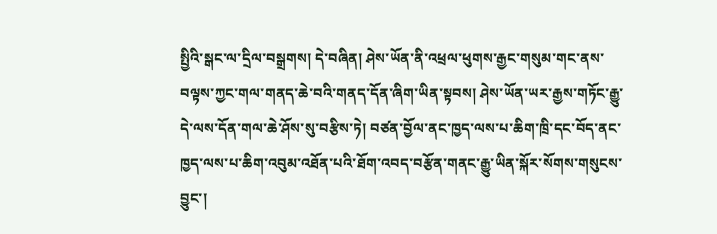སྤྱིའི་སྒང་ལ་དྲིལ་བསྒྲགས། དེ་བཞིན། ཤེས་ཡོན་ནི་འཕྲལ་ཕུགས་རྒྱང་གསུམ་གང་ནས་བལྟས་ཀྱང་གལ་གནད་ཆེ་བའི་གནད་དོན་ཞིག་ཡིན་སྟབས། ཤེས་ཡོན་ཡར་རྒྱས་གཏོང་རྒྱུ་དེ་ལས་དོན་གལ་ཆེ་ཤོས་སུ་བརྩིས་ཏེ། བཙན་བྱོལ་ནང་ཁྱད་ལས་པ་ཆིག་ཁྲི་དང་བོད་ནང་ཁྱད་ལས་པ་ཆིག་འབུམ་འཐོན་པའི་ཐོག་འབད་བརྩོན་གནང་རྒྱུ་ཡིན་སྐོར་སོགས་གསུངས་བྱུང་།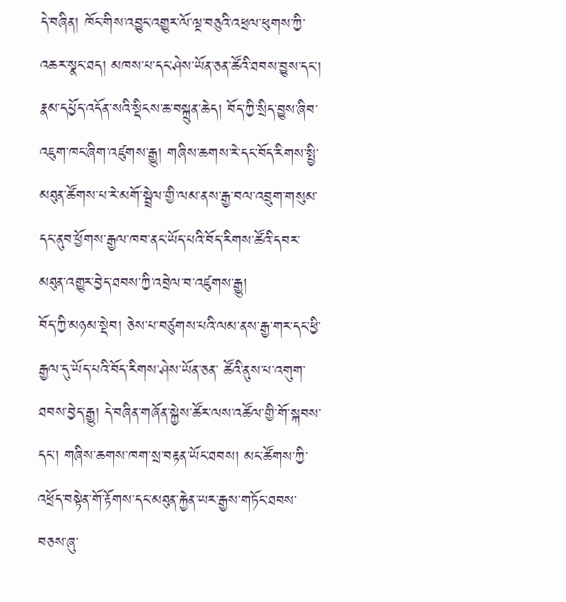དེ་བཞིན། ཁོང་གིས་འབྱུང་འགྱུར་ལོ་ལྔ་བཅུའི་འཕྲལ་ཕུགས་ཀྱི་འཆར་སྣང་ཐད། མཁས་པ་དང་ཤེས་ཡོན་ཅན་ཚོའི་ཐབས་བྱུས་དང་། རྣམ་དཔྱོད་འདོན་སའི་སྡིངས་ཆ་བསྐྲུན་ཆེད། བོད་ཀྱི་སྲིད་བྱུས་ཞིབ་འཇུག་ཁང་ཞིག་འཛུགས་རྒྱུ། གཞིས་ཆགས་རེ་དང་བོད་རིགས་སྤྱི་མཐུན་ཚོགས་པ་རེ་མགོ་སྦྲེལ་གྱི་ལམ་ནས་རྒྱ་བལ་འབྲུག་གསུམ་དང་ནུབ་ཕྱོགས་རྒྱལ་ཁབ་ནང་ཡོད་པའི་བོད་རིགས་ཚོའི་དབར་མཐུན་འགྱུར་བྱེད་ཐབས་ཀྱི་འབྲེལ་བ་འཛུགས་རྒྱུ།
བོད་ཀྱི་མཉམ་སྡེབ། ཅེས་པ་བཙུགས་པའི་ལམ་ནས་རྒྱ་གར་དང་ཕྱི་རྒྱལ་དུ་ཡོད་པའི་བོད་རིགས་ཤེས་ཡོན་ཅན་ ཚོའི་ནུས་པ་འགུག་ཐབས་བྱེད་རྒྱུ། དེ་བཞིན་གཞོན་སྐྱེས་ཚོར་ལས་འཚོལ་གྱི་གོ་སྐབས་དང་། གཞིས་ཆགས་ཁག་སྲ་བརྟན་ཡོང་ཐབས། མང་ཚོགས་ཀྱི་འཕྲོད་བསྟེན་གོ་རྟོགས་དང་མཐུན་རྐྱེན་ཡར་རྒྱས་གཏོང་ཐབས་བཅས་ཞུ་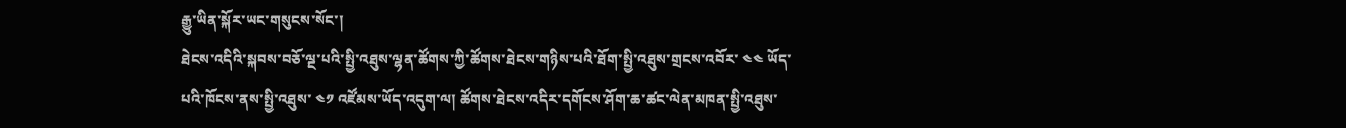རྒྱུ་ཡིན་སྐོར་ཡང་གསུངས་སོང་།
ཐེངས་འདིའི་སྐབས་བཅོ་ལྔ་པའི་སྤྱི་འཐུས་ལྷན་ཚོགས་ཀྱི་ཚོགས་ཐེངས་གཉིས་པའི་ཐོག་སྤྱི་འཐུས་གྲངས་འབོར་ ༤༤ ཡོད་པའི་ཁོངས་ནས་སྤྱི་འཐུས་ ༤༡ འཛོམས་ཡོད་འདུག་ལ། ཚོགས་ཐེངས་འདིར་དགོངས་ཤོག་ཆ་ཚང་ལེན་མཁན་སྤྱི་འཐུས་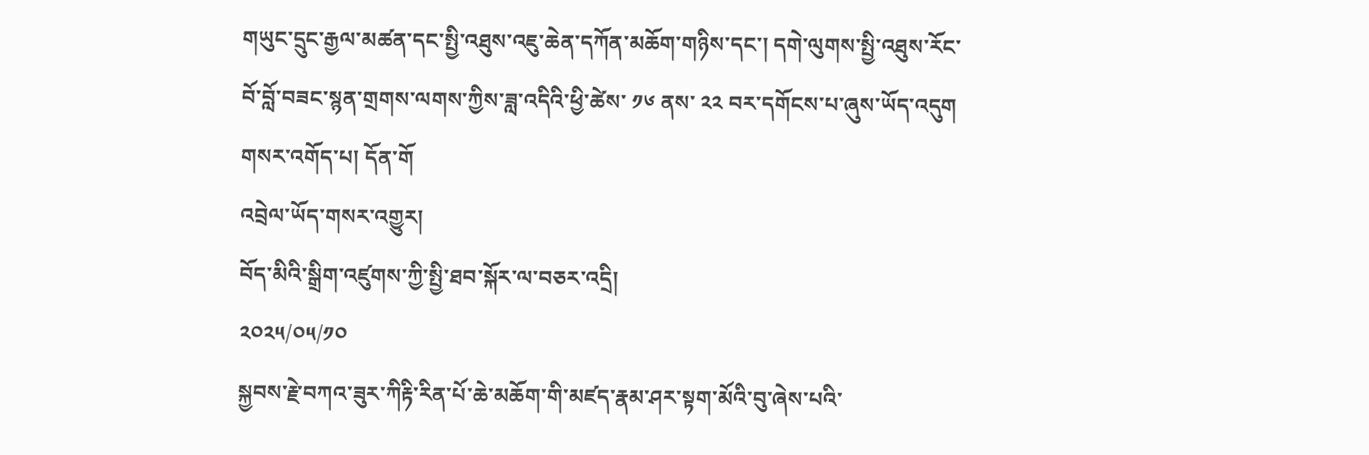གཡུང་དྲུང་རྒྱལ་མཚན་དང་སྤྱི་འཐུས་འཇུ་ཆེན་དཀོན་མཆོག་གཉིས་དང་། དགེ་ལུགས་སྤྱི་འཐུས་རོང་བོ་བློ་བཟང་སྙན་གྲགས་ལགས་ཀྱིས་ཟླ་འདིའི་ཕྱི་ཚེས་ ༡༦ ནས་ ༢༢ བར་དགོངས་པ་ཞུས་ཡོད་འདུག
གསར་འགོད་པ། དོན་གོ
འབྲེལ་ཡོད་གསར་འགྱུར།
བོད་མིའི་སྒྲིག་འཛུགས་ཀྱི་སྤྱི་ཐབ་སྐོར་ལ་བཅར་འདྲི།
༢༠༢༥/༠༥/༡༠
སྐྱབས་རྗེ་བཀའ་ཟུར་ཀིརྟི་རིན་པོ་ཆེ་མཆོག་གི་མཛད་རྣམ་ཤར་སྟག་མོའི་བུ་ཞེས་པའི་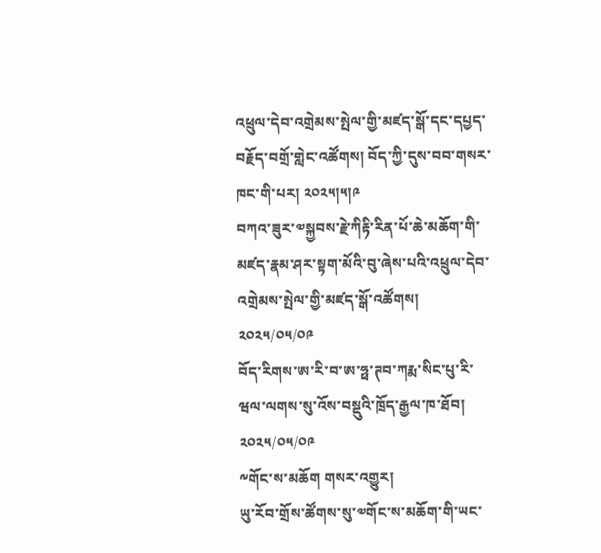འཕྲུལ་དེབ་འགྲེམས་སྤེལ་གྱི་མཛད་སྒོ་དང་དཔྱད་བརྗོད་བགྲོ་གླེང་འཚོགས། བོད་ཀྱི་དུས་བབ་གསར་ཁང་གི་པར། ༢༠༢༥།༥།༩
བཀའ་ཟུར་༧སྐྱབས་རྗེ་ཀིརྟི་རིན་པོ་ཆེ་མཆོག་གི་མཛད་རྣམ་ཤར་སྟག་མོའི་བུ་ཞེས་པའི་འཕྲུལ་དེབ་འགྲེམས་སྤེལ་གྱི་མཛད་སྒོ་འཚོགས།
༢༠༢༥/༠༥/༠༩
བོད་རིགས་ཨ་རི་བ་ཨ་ཧྥ་ཊབ་ཀརྨ་སིང་པུ་རི་ཝལ་ལགས་སུ་འོས་བསྡུའི་ཁྲོད་རྒྱལ་ཁ་ཐོབ།
༢༠༢༥/༠༥/༠༩
༸གོང་ས་མཆོག གསར་འགྱུར།
ཡུ་རོབ་གྲོས་ཚོགས་སུ་༧གོང་ས་མཆོག་གི་ཡང་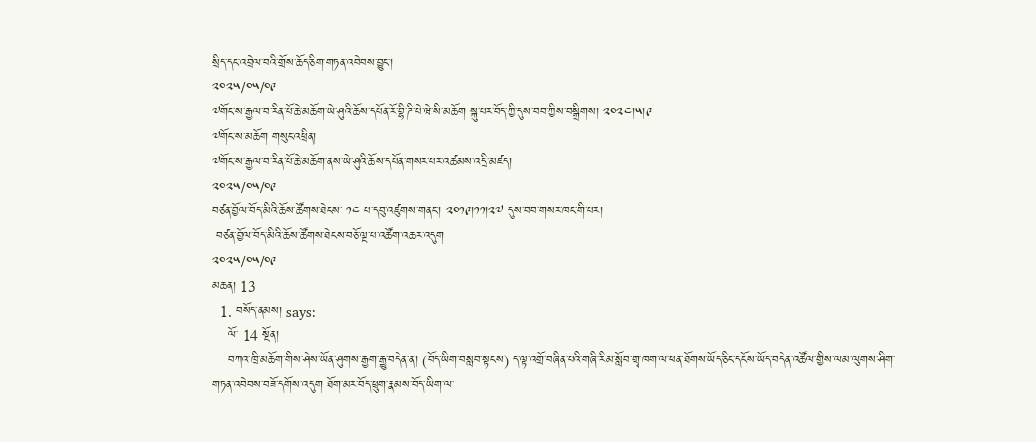སྲིད་དང་འབྲེལ་བའི་གྲོས་ཆོད་ཅིག་གཏན་འབེབས་བྱུང་།
༢༠༢༥/༠༥/༠༩
༧གོང་ས་རྒྱལ་བ་རིན་པོ་ཆེ་མཆོག་ཡེ་ཤུའི་ཆོས་དཔོན་རོ་བྷི་ཌི་པེ་ཝེ་སི་མཆོག སྐུ་པར་བོད་ཀྱི་དུས་བབ་ཀྱིས་བསྒྲིགས། ༢༠༢༤།༥།༩
༧གོང་ས་མཆོག གསུང་འཕྲིན།
༧གོང་ས་རྒྱལ་བ་རིན་པོ་ཆེ་མཆོག་ནས་ཡེ་ཤུའི་ཆོས་དཔོན་གསར་པར་འཚམས་འདྲི་མཛད།
༢༠༢༥/༠༥/༠༩
བཙན་བྱོལ་བོད་མིའི་ཆོས་ཚོགས་ཐེངས་ ༡༤ པ་དབུ་འཛུགས་གནང་། ༢༠༡༩།༡༡།༢༧ དུས་བབ་གསར་ཁང་གི་པར།
 བཙན་བྱོལ་བོད་མིའི་ཆོས་ཚོགས་ཐེངས་བཅོ་ལྔ་པ་འཚོག་འཆར་འདུག
༢༠༢༥/༠༥/༠༩
མཆན། 13
  1. བསོད་ནམས། says:
    ལོ་ 14 སྔོན།
    བཀའ་ཁྲི་མཆོག་གིས་ཤེས་ཡོན་ཤུགས་རྒྱག་རྒྱུ་བདེན་ན། (བོད་ཡིག་བསླབ་སྟངས) ད་ལྟ་འགྲོ་བཞིན་པའི་གཞི་རིམ་སློབ་གྲྭ་ཁག་ལ་ཕན་ཐོགས་ཡོད་ཅིང་དངོས་ཡོད་བདེན་འཚོལ་གྱིས་ལམ་ལུགས་ཤིག་གཏན་འབེབས་བཟོ་དགོས་འདུག ཐོག་མར་བོད་ཕྲུག་རྣམས་བོད་ཡིག་ལ་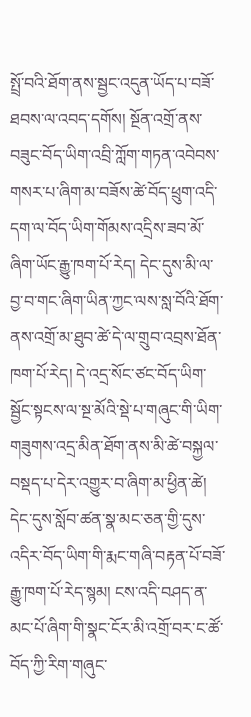སྤྲོ་བའི་ཐོག་ནས་སྦྱང་འདུན་ཡོད་པ་བཟོ་ཐབས་ལ་འབད་དགོས། སྔོན་འགྲོ་ནས་བཟུང་བོད་ཡིག་འབྲི་ཀློག་གཏན་འབེབས་གསར་པ་ཞིག་མ་བཟོས་ཚེ་བོད་ཕྲུག་འདི་དག་ལ་བོད་ཡིག་གོམས་འདྲིས་ཟབ་མོ་ཞིག་ཡོང་རྒྱུ་ཁག་པོ་རེད། དེང་དུས་མི་ལ་བྱ་བ་གང་ཞིག་ཡིན་ཀྱང་ལས་སླ་བོའི་ཐོག་ནས་འགྲོ་མ་ཐུབ་ཚེ་དེ་ལ་གྲུབ་འབྲས་ཐོན་ཁག་པོ་རེད། དེ་འདྲ་སོང་ཙང་བོད་ཡིག་སྦྱོང་སྟངས་ལ་སྔ་མོའི་སྡེ་པ་གཞུང་གི་ཡིག་གཟུགས་འདྲ་མིན་ཐོག་ནས་མི་ཚེ་བསྐྱལ་བསྡད་པ་དེར་འགྱུར་བ་ཞིག་མ་ཕྱིན་ཚེ། དེང་དུས་སློབ་ཚན་སྣ་མང་ཅན་གྱི་དུས་འདིར་བོད་ཡིག་གི་རྨང་གཞི་བརྟན་པོ་བཟོ་རྒྱུ་ཁག་པོ་རེད་སྙམ། ངས་འདི་བཤད་ན་མང་པོ་ཞིག་གི་སྣང་ངོར་མི་འགྲོ་བར་ང་ཚོ་བོད་ཀྱི་རིག་གཞུང་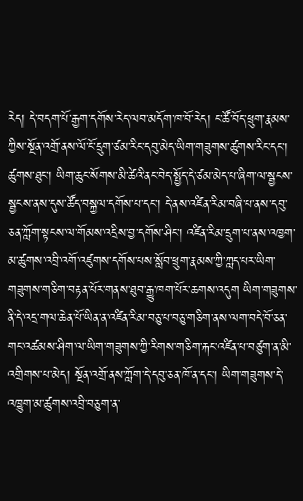རེད། དེ་བདག་པོ་རྒྱག་དགོས་རེད་ལབ་མདོག་ཁ་བོ་རེད། ང་ཚོ་བོད་ཕྲུག་རྣམས་ཀྱིས་སྔོན་འགྲོ་ནས་ལོ་ངོ་དྲུག་ཙམ་རིང་དབུ་མེད་ཡིག་གཟུགས་ཚུགས་རིང་དང་། ཚུགས་ཐུང་། ཡིག་ཆུང་སོགས་མི་ཚེའི་ནང་བེད་སྤྱོད་དེ་ཙམ་མེད་པ་ཞིག་ལ་སྦྱངས་སྦྱངས་ནས་དུས་ཚོད་བསྐྱལ་དགོས་པ་དང་། དེ་ནས་འཛིན་རིམ་བཞི་པ་ནས་དབུ་ཅན་ཀློག་སྟངས་ལ་གོམས་འདྲིས་བྱ་དགོས་ཤིང་། འཛིན་རིམ་དྲུག་པ་ནས་འཁྱག་མ་ཚུགས་འབྲི་འགོ་འཛུགས་དགོས་པས་སློབ་ཕྲུག་རྣམས་ཀྱི་ཀླད་པར་ཡིག་གཟུགས་གཅིག་བརྟན་པོར་གནས་ཐུབ་རྒྱུ་ཁག་པོར་ཆགས་འདུག ཡིག་གཟུགས་ནི་དེ་འདྲ་གལ་ཆེན་པོ་ཡིན་ན་འཛིན་རིམ་བཅུ་པ་བཅུ་གཅིག་ནས་ལག་བདེ་བོ་ཅན་གང་འཚམས་ཤིག་ལ་ཡིག་གཟུགས་ཀྱི་རིགས་གཅིག་རྐང་འཛིན་པ་བཙུག་ན་མི་འགྲིགས་པ་མེད། སྔོན་འགྲོ་ནས་ཀློག་དེ་དབུ་ཅན་ཁོ་ན་དང་། ཡིག་གཟུགས་དེ་འཁྱུག་མ་ཚུགས་འབྲི་བཅུག་ན་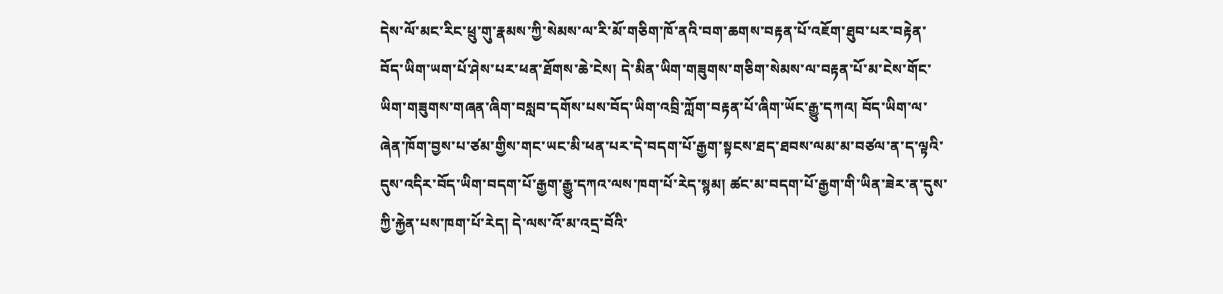དེས་ལོ་མང་རིང་ཕྲུ་གུ་རྣམས་ཀྱི་སེམས་ལ་རི་མོ་གཅིག་ཁོ་ནའི་བག་ཆགས་བརྟན་པོ་འཇོག་ཐུབ་པར་བརྟེན་བོད་ཡིག་ཡག་པོ་ཤེས་པར་ཕན་ཐོགས་ཆེ་ངེས། དེ་མིན་ཡིག་གཟུགས་གཅིག་སེམས་ལ་བརྟན་པོ་མ་ངེས་གོང་ཡིག་གཟུགས་གཞན་ཞིག་བསླབ་དགོས་པས་བོད་ཡིག་འབྲི་ཀློག་བརྟན་པོ་ཞིག་ཡོང་རྒྱུ་དཀའ། བོད་ཡིག་ལ་ཞེན་ཁོག་བྱས་པ་ཙམ་གྱིས་གང་ཡང་མི་ཕན་པར་དེ་བདག་པོ་རྒྱག་སྟངས་ཐད་ཐབས་ལམ་མ་བཙལ་ན་ད་ལྟའི་དུས་འདིར་བོད་ཡིག་བདག་པོ་རྒྱག་རྒྱུ་དཀའ་ལས་ཁག་པོ་རེད་སྙམ། ཚང་མ་བདག་པོ་རྒྱག་གི་ཡིན་ཟེར་ན་དུས་ཀྱི་རྐྱེན་པས་ཁག་པོ་རེད། དེ་ལས་འོ་མ་འདྲ་བོའི་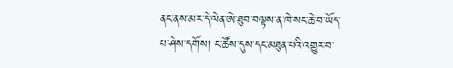ནང་ནས་མར་དེ་ལེན་ཨེ་ཐུབ་བལྟས་ན་ཁེ་སང་ཆེ་བ་ཡོད་པ་ཤེས་དགོས། ང་ཚོས་དུས་དང་མཐུན་པའི་འགྱུར་བ་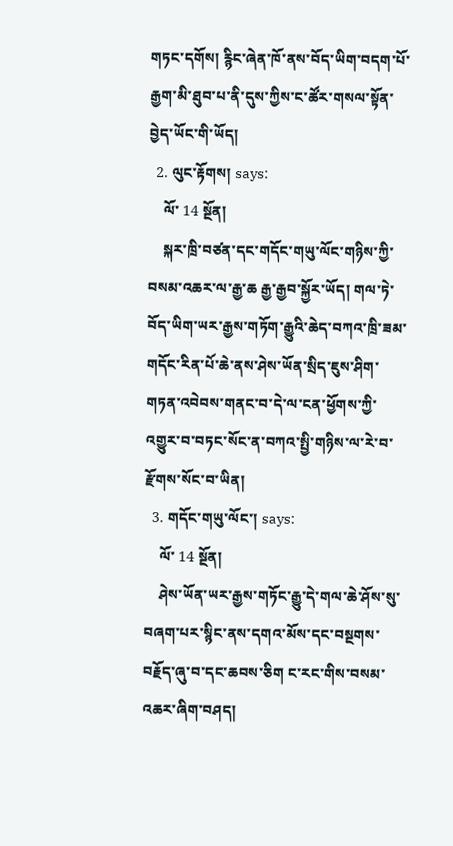གཏང་དགོས། རྙིང་ཞེན་ཁོ་ནས་བོད་ཡིག་བདག་པོ་རྒྱག་མི་ཐུབ་པ་ནི་དུས་ཀྱིས་ང་ཚོར་གསལ་སྟོན་བྱེད་ཡོང་གི་ཡོད།
  2. ལུང་རྟོགས། says:
    ལོ་ 14 སྔོན།
    སྐར་ཁྲི་བཙན་དང་གདོང་གཡུ་ལོང་གཉིས་ཀྱི་བསམ་འཆར་ལ་རྒྱ་ཆ རྒྱ་རྒྱབ་སྐྱོར་ཡོད། གལ་ཏེ་བོད་ཡིག་ཡར་རྒྱས་གཏོག་རྒྱུའི་ཆེད་བཀའ་ཁྲི་ཟམ་གདོང་རིན་པོ་ཆེ་ནས་ཤེས་ཡོན་སྲིད་ཇུས་ཤིག་གཏན་འབེབས་གནང་བ་དེ་ལ་ངན་ཕྱོགས་ཀྱི་འགྱུར་བ་བཏང་སོང་ན་བཀའ་སྤྱི་གཉིས་ལ་རེ་བ་རྫོགས་སོང་བ་ཡིན།
  3. གདོང་གཡུ་ལོང་། says:
    ལོ་ 14 སྔོན།
    ཤེས་ཡོན་ཡར་རྒྱས་གཏོང་རྒྱུ་དེ་གལ་ཆེ་ཤོས་སུ་བཞག་པར་སྙིང་ནས་དགའ་མོས་དང་བསྔགས་བརྗོད་ཞུ་བ་དང་ཆབས་ཅིག ང་རང་གིས་བསམ་འཆར་ཞིག་བཤད།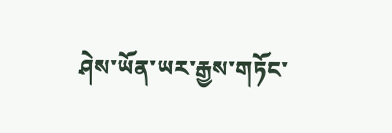ཤེས་ཡོན་ཡར་རྒྱས་གཏོང་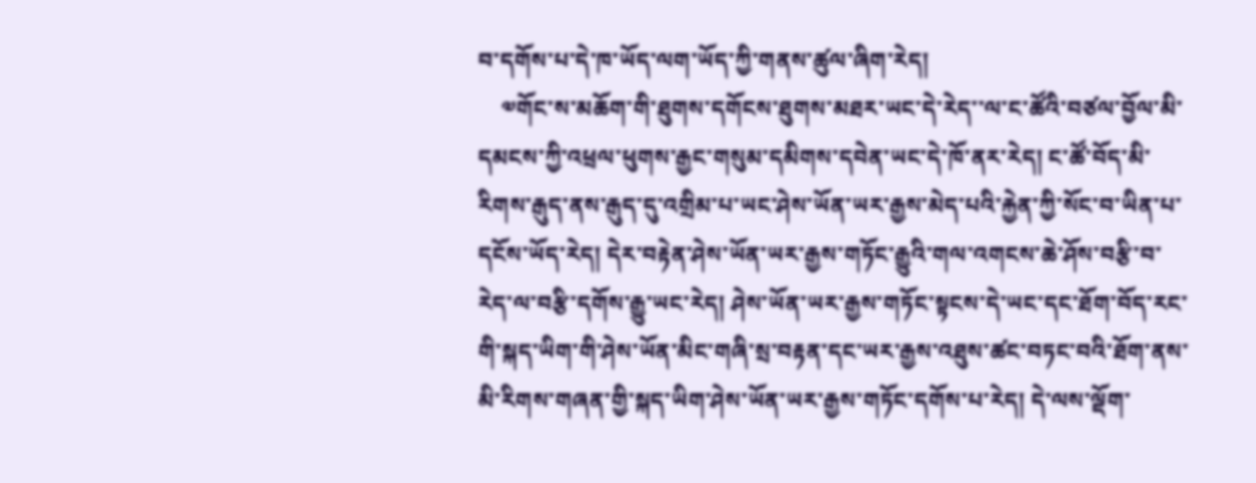བ་དགོས་པ་དེ་ཁ་ཡོད་ལག་ཡོད་ཀྱི་གནས་ཚུལ་ཞིག་རེད།
    ༧གོང་ས་མཆོག་གི་ཐུགས་དགོངས་ཐུགས་མཐར་ཡང་དེ་རེད་་ལ་ང་ཚོའི་བཙལ་བྱོལ་མི་དམངས་ཀྱི་འཕྲལ་ཕུགས་རྒྱང་གསུམ་དམིགས་དབེན་ཡང་དེ་ཁོ་ནར་རེད། ང་ཚོ་བོད་མི་རིགས་རྒུད་ནས་རྒུད་དུ་འགྲིམ་པ་ཡང་ཤེས་ཡོན་ཡར་རྒྱས་མེད་པའི་རྐྱེན་ཀྱི་སོང་བ་ཡིན་པ་དངོས་ཡོད་རེད། དེར་བརྟེན་ཤེས་ཡོན་ཡར་རྒྱས་གཏོང་རྒྱུའི་གལ་འགངས་ཆེ་ཤོས་བརྩི་བ་རེད་ལ་བརྩི་དགོས་རྒྱུ་ཡང་རེད། ཤེས་ཡོན་ཡར་རྒྱས་གཏོང་སྟངས་དེ་ཡང་དང་ཐོག་བོད་རང་གི་སྐད་ཡིག་གི་ཤེས་ཡོན་མིང་གཞི་སྲ་བརྟན་དང་ཡར་རྒྱས་འཐུས་ཚང་བཏང་བའི་ཐོག་ནས་མི་རིགས་གཞན་གྱི་སྐད་ཡིག་ཤེས་ཡོན་ཡར་རྒྱས་གཏོང་དགོས་པ་རེད། དེ་ལས་ལྡོག་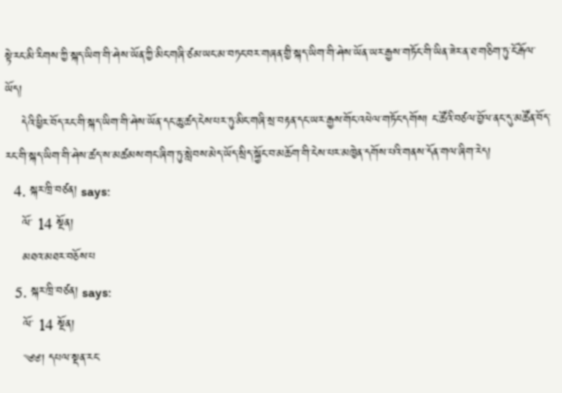སྟེ་རང་མི་རིགས་ཀྱི་སྐད་ཡིག་གི་ཤེས་ཡོན་ཀྱི་མིང་གཞི་ཙམ་ཡང་མ་བཏང་བར་གཞན་གྱི་སྐད་ཡིག་གི་ཤེས་ཡོན་ཡར་རྒྱས་གཏོང་གི་ཡིན་ཟེར་ན་ཐ་གཅིག་ཏུ་ངོ་རྒོལ་ཡོད།
    དེའི་ཕྱིར་བོད་རང་གི་སྐད་ཡིག་གི་ཤེས་ཡོན་དང་ཆུ་ཚད་ངེས་པར་ཏུ་མིང་གཞི་སྲ་བརྟན་དང་ཡར་རྒྱས་གོང་འཕེལ་གཏོང་དགོས། ང་ཚོའི་བཙལ་བྱོལ་ནང་དུ་མཚོན་བོད་རང་གི་སྐད་ཡིག་གི་ཤེས་ཚད་ས་མཚམས་གང་ཞིག་ཏུ་སླེབས་མེད་ཡོད་སྲིད་སྐྱོང་བ་མཆོག་གི་ངེས་པར་མཁྱེན་དགོས་པའི་གནས་དོན་གལ་ཞིག་རེད།
  4. སྐར་ཁྲི་བཙན། says:
    ལོ་ 14 སྔོན།
    མཐའ་མཐར་བཅོས་པ
  5. སྐར་ཁྲི་བཙན། says:
    ལོ་ 14 སྔོན།
    ༄༅། དཔལ་སྡན་རང་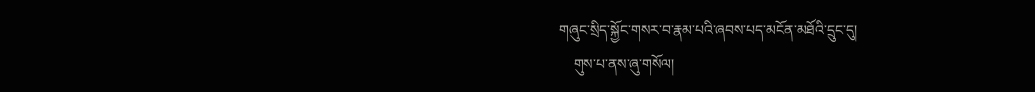གཞུང་སྲིད་སྐྱོང་གསར་བ་རྣམ་པའི་ཞབས་པད་མངོན་མཐོའི་དྲུང་དུ།
    གུས་པ་ནས་ཞུ་གསོལ།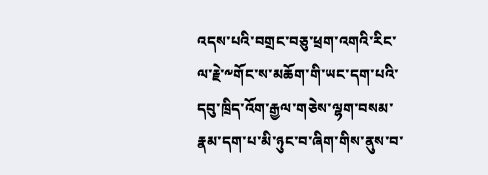འདས་པའི་བགྲང་བཅུ་ཕྲག་འགའི་རིང་ལ་རྗེ་༸གོང་ས་མཆོག་གི་ཡང་དག་པའི་དབུ་ཁྲིད་འོག་རྒྱལ་གཅེས་ལྷག་བསམ་རྣམ་དག་པ་མི་ཉུང་བ་ཞིག་གིས་ནུས་བ་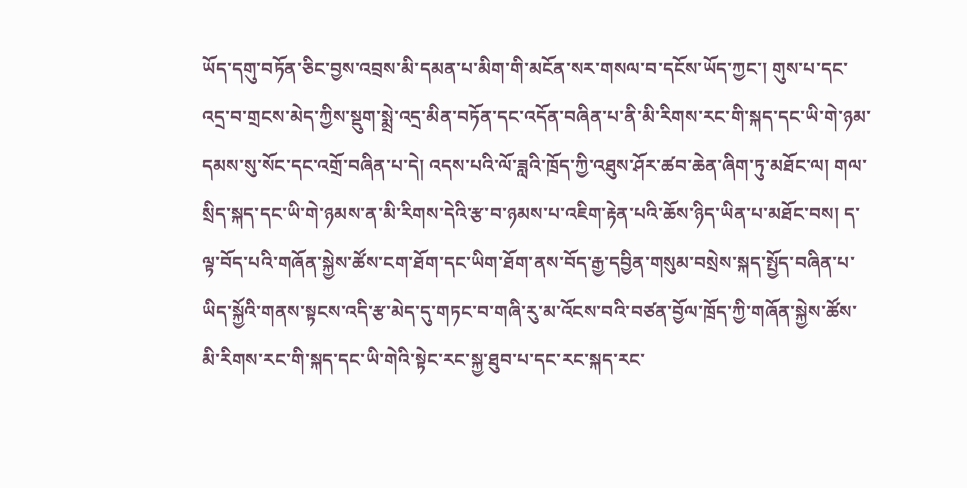ཡོད་དགུ་བཏོན་ཅིང་བྱས་འབྲས་མི་དམན་པ་མིག་གི་མངོན་སར་གསལ་བ་དངོས་ཡོད་ཀྱང་། གུས་པ་དང་འདྲ་བ་གྲངས་མེད་ཀྱིས་སྡུག་སྨྲེ་འདྲ་མིན་བཏོན་དང་འདོན་བཞིན་པ་ནི་མི་རིགས་རང་གི་སྐད་དང་ཡི་གེ་ཉམ་དམས་སུ་སོང་དང་འགྲོ་བཞིན་པ་དེ། འདས་པའི་ལོ་ཟླའི་ཁྲོད་ཀྱི་འཐུས་ཤོར་ཚབ་ཆེན་ཞིག་ཏུ་མཐོང་ལ། གལ་སྲིད་སྐད་དང་ཡི་གེ་ཉམས་ན་མི་རིགས་དེའི་རྩ་བ་ཉམས་པ་འཇིག་རྟེན་པའི་ཆོས་ཉིད་ཡིན་པ་མཐོང་བས། ད་ལྟ་བོད་པའི་གཞོན་སྐྱེས་ཚོས་ངག་ཐོག་དང་ཡིག་ཐོག་ནས་བོད་རྒྱ་དབྱིན་གསུམ་བསྲེས་སྐད་སྤྱོད་བཞིན་པ་ཡིད་སྐྱོའི་གནས་སྟངས་འདི་རྩ་མེད་དུ་གཏང་བ་གཞི་རུ་མ་འོངས་བའི་བཙན་བྱོལ་ཁྲོད་ཀྱི་གཞོན་སྐྱེས་ཚོས་མི་རིགས་རང་གི་སྐད་དང་ཡི་གེའི་སྟེང་རང་སྐྱ་ཐུབ་པ་དང་རང་སྐད་རང་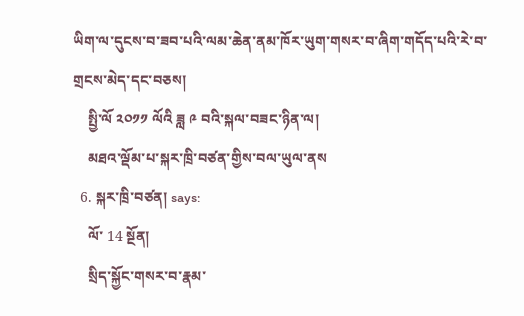ཡིག་ལ་དུངས་བ་ཟབ་པའི་ལམ་ཆེན་ནམ་ཁོར་ཡུག་གསར་བ་ཞིག་གདོད་པའི་རེ་བ་གྲངས་མེད་དང་བཅས།
    སྤྱི་ལོ ༢༠༡༡ ལོའི ཟླ ༩ བའི་སྐལ་བཟང་ཉིན་ལ།
    མཐའ་ལྡོམ་པ་སྐར་ཁྲི་བཙན་གྱིས་བལ་ཡུལ་ནས
  6. སྐར་ཁྲི་བཙན། says:
    ལོ་ 14 སྔོན།
    སྲིད་སྐྱོང་གསར་བ་རྣམ་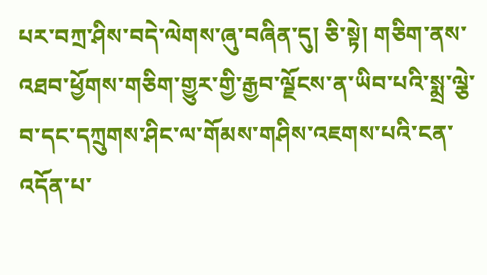པར་བཀྲ་ཤིས་བདེ་ལེགས་ཞུ་བཞིན་དུ། ཅི་སྟེ། གཅིག་ནས་འཐབ་ཕྱོགས་གཅིག་གྱུར་གྱི་རྒྱབ་ལྗོངས་ན་ཡིབ་པའི་སྨྲ་ལྕེ་བ་དང་དཀྲུགས་ཤིང་ལ་གོམས་གཤིས་འཇགས་པའི་ངན་འདོན་པ་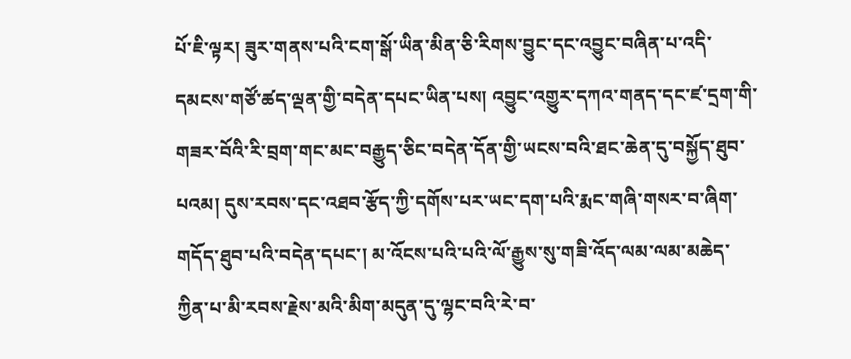པོ་ཇི་ལྟར། ཟུར་གནས་པའི་ངག་སྒོ་ཡིན་མིན་ཅི་རིགས་བྱུང་དང་འབྱུང་བཞིན་པ་འདི་དམངས་གཙོ་ཚད་ལྡན་གྱི་བདེན་དཔང་ཡིན་པས། འབྱུང་འགྱུར་དཀའ་གནད་དང་ཛ་དྲག་གི་གཟར་བོའི་རི་བྲག་གང་མང་བརྒྱུད་ཅིང་བདེན་དོན་གྱི་ཡངས་བའི་ཐང་ཆེན་དུ་བསྐྱོད་ཐུབ་པའམ། དུས་རབས་དང་འཐབ་རྩོད་ཀྱི་དགོས་པར་ཡང་དག་པའི་རྨང་གཞི་གསར་བ་ཞིག་གདོད་ཐུབ་པའི་བདེན་དཔང་། མ་འོངས་པའི་པའི་ལོ་རྒྱུས་སུ་གཟི་འོད་ལམ་ལམ་མཆེད་ཀྱིན་པ་མི་རབས་རྗེས་མའི་མིག་མདུན་དུ་ལྷང་བའི་རེ་བ་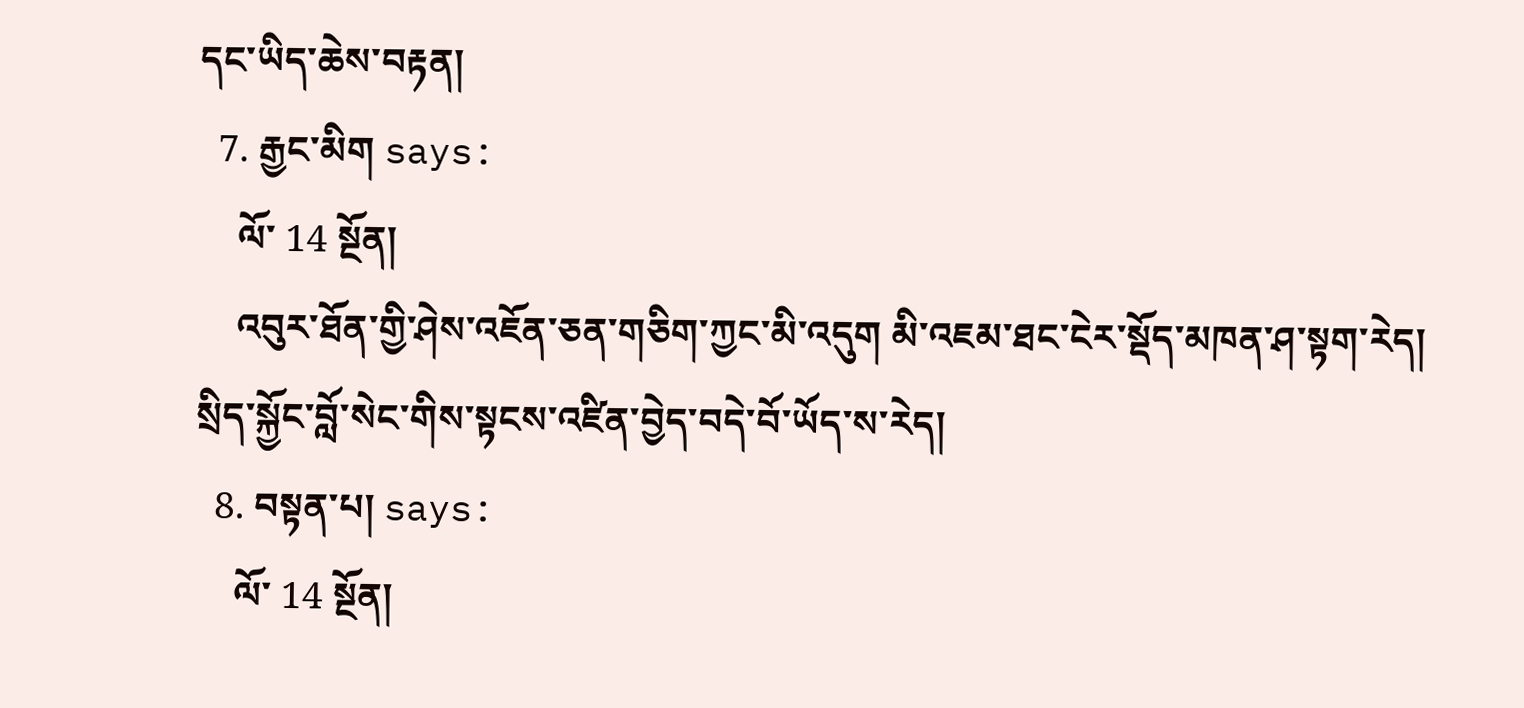དང་ཡིད་ཆེས་བརྟན།
  7. རྒྱང་མིག says:
    ལོ་ 14 སྔོན།
    འབུར་ཐོན་གྱི་ཤེས་འཇོན་ཅན་གཅིག་ཀྱང་མི་འདུག མི་འཇམ་ཐང་ངེར་སྡོད་མཁན་ཤ་སྟག་རེད། སྲིད་སྐྱོང་བློ་སེང་གིས་སྟངས་འཛིན་བྱེད་བདེ་བོ་ཡོད་ས་རེད།
  8. བསྟན་པ། says:
    ལོ་ 14 སྔོན།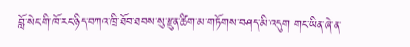བློ་སེང་གི་ཁོ་རང་ཉིད་བཀའ་ཁྲི་ཐོབ་ཐབས་སུ་རྫུན་ཚིག་མ་གཏོགས་བཤད་མི་འདུག གང་ཡིན་ཞེ་ན་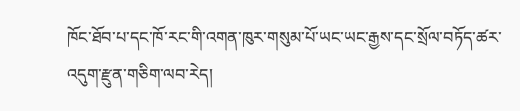ཁོང་ཐོབ་པ་དང་ཁོ་རང་གི་འགན་ཁུར་གསུམ་པོ་ཡང་ཡང་རྒྱས་དང་སྲོལ་བཏོད་ཚར་འདུག་རྫུན་གཅིག་ལབ་རེད།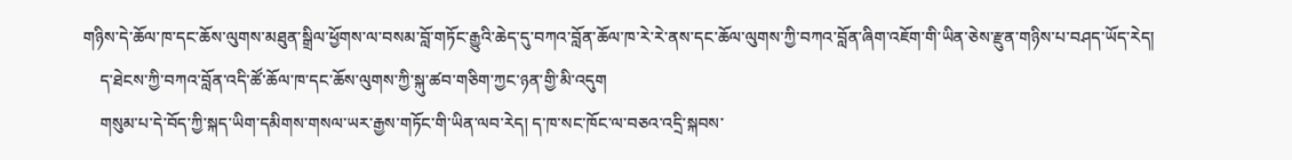གཉིས་དེ་ཆོལ་ཁ་དང་ཆོས་ལུགས་མཐུན་སྒྲིལ་ཕྱོགས་ལ་བསམ་བློ་གཏོང་རྒྱུའི་ཆེད་དུ་བཀའ་བློན་ཆོལ་ཁ་རེ་རེ་ནས་དང་ཆོལ་ལུགས་ཀྱི་བཀའ་བློན་ཞིག་འཇོག་གི་ཡིན་ཅེས་རྫུན་གཉིས་པ་བཤད་ཡོད་རེད།
    ད་ཐེངས་ཀྱི་བཀའ་བློན་འདི་ཚོ་ཆོལ་ཁ་དང་ཆོས་ལུགས་ཀྱི་སྐུ་ཚབ་གཅིག་ཀྱང་ཉན་གྱི་མི་འདུག
    གསུམ་པ་དེ་བོད་ཀྱི་སྐད་ཡིག་དམིགས་གསལ་ཡར་རྒྱས་གཏོང་གི་ཡིན་ལབ་རེད། ད་ཁ་སང་ཁོང་ལ་བཅའ་འདྲི་སྐབས་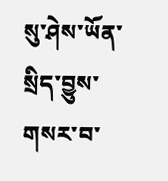སུ་ཤེས་ཡོན་སྲིད་བྱུས་གསར་བ་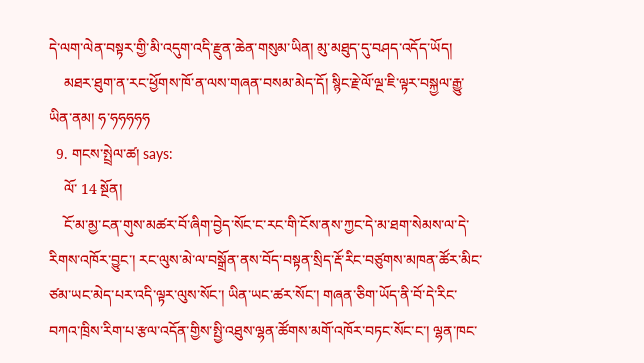དེ་ལག་ལེན་བསྟར་གྱི་མི་འདུག་འདི་རྫུན་ཆེན་གསུམ་ཡིན། མུ་མཐུད་དུ་བཤད་འདོད་ཡོད།
    མཐར་ཐུག་ན་རང་ཕྱོགས་ཁོ་ན་ལས་གཞན་བསམ་མེད་དོ། སྙིང་རྗེ་ལོ་ལྔ་ཇི་ལྟར་བསྐྱལ་རྒྱུ་ཡིན་ནམ། ཧ་ཧཧཧཧཧ
  9. གངས་སྤྲེལ་ཚ། says:
    ལོ་ 14 སྔོན།
    ངོ་མ་མྱ་ངན་གུས་མཚར་བོ་ཞིག་བྱེད་སོང་ང་རང་གི་ངོས་ནས་ཀྱང་དེ་མ་ཐག་སེམས་ལ་དེ་རིགས་འཁོར་བྱུང་། རང་ལུས་མེ་ལ་བསྒྲོན་ནས་བོད་བསྟན་སྲིད་རྡོ་རིང་བཙུགས་མཁན་ཚོར་མིང་ཙམ་ཡང་མེད་པར་འདི་ལྟར་ལུས་སོང་། ཡིན་ཡང་ཚར་སོང་། གཞན་ཅིག་ཡོད་ནི་བོ་དེ་རིང་བཀའ་ཁྲིས་རིག་པ་རྩལ་འདོན་གྱིས་སྤྱི་འཐུས་ལྷན་ཚོགས་མགོ་འཁོར་བཏང་སོང་ང་། ལྷན་ཁང་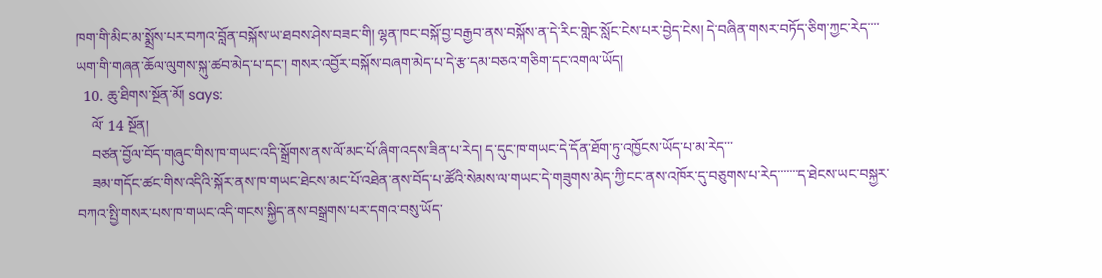ཁག་གི་མིང་མ་སྨྲོས་པར་བཀའ་བློན་བསྐོས་ཡ་ཐབས་ཤེས་བཟང་གི། ལྷན་ཁང་བསྐོ་བྱ་བརྒྱབ་ནས་བསྐོས་ན་དེ་རིང་གླེང་སློང་ངེས་པར་བྱེད་ངེས། དེ་བཞིན་གསར་བཏོད་ཅིག་ཀྱང་རེད་་་་ཡག་གི་གཞན་ཆོལ་ལུགས་སྐུ་ཚབ་མེད་པ་དང་། གསར་འབྱོར་བསྐོས་བཞག་མེད་པ་དེ་རྩ་དམ་བཅའ་གཅིག་དང་འགལ་ཡོད།
  10. ཆུ་ཐིགས་སྔོན་མོ། says:
    ལོ་ 14 སྔོན།
    བཙན་བྱོལ་བོད་གཞུང་གིས་ཁ་གཡང་འདི་སྒྲོགས་ནས་ལོ་མང་པོ་ཞིག་འདས་ཟིན་པ་རེད། ད་དུང་ཁ་གཡང་དེ་དོན་ཐོག་ཏུ་འཁྱོངས་ཡོད་པ་མ་རེད་་་
    ཟམ་གདོང་ཚང་གིས་འདིའི་སྐོར་ནས་ཁ་གཡང་ཐེངས་མང་པོ་འཐེན་ནས་བོད་པ་ཚོའི་སེམས་ལ་གཡང་དེ་གཟུགས་མེད་ཀྱི་ངང་ནས་འཁོར་དུ་བཅུགས་པ་རེད་་་་་་་ད་ཐེངས་ཡང་བསྐྱར་བཀའ་སྤྱི་གསར་པས་ཁ་གཡང་འདི་གངས་སྐྱིད་ནས་བསྒྲགས་པར་དགའ་བསུ་ཡོད་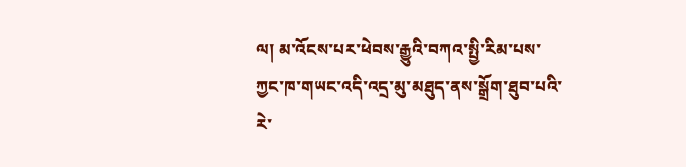ལ། མ་འོངས་པར་ཕེབས་རྒྱུའི་བཀའ་སྤྱི་རིམ་པས་ཀྱང་ཁ་གཡང་འདི་འདྲ་མུ་མཐུད་ནས་སྒྲོག་ཐུབ་པའི་རེ་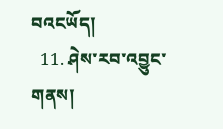བའངཡོད།
  11. ཤེས་རབ་འབྱུང་གནས།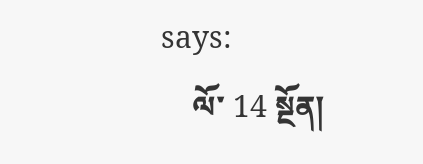says:
    ལོ་ 14 སྔོན།